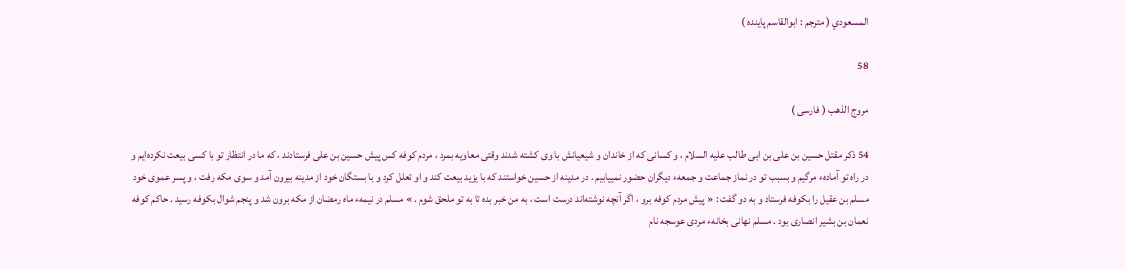المسعودي ( مترجم : ابوالقاسم پاينده )

58

مروج الذهب ( فارسى )

54 ذكر مقتل حسين بن على بن ابى طالب عليه السلام ، و كسانى كه از خاندان و شيعيانش با وى كشته شدند وقتى معاويه بمرد ، مردم كوفه كس پيش حسين بن على فرستادند ، كه ما در انتظار تو با كسى بيعت نكرده‌ايم و در راه تو آمادهء مرگيم و بسبب تو در نماز جماعت و جمعهء ديگران حضور نمييابيم . در مدينه از حسين خواستند كه با يزيد بيعت كند و او تعلل كرد و با بستگان خود از مدينه بيرون آمد و سوى مكه رفت ، و پسر عموى خود مسلم بن عقيل را بكوفه فرستاد و به دو گفت : « پيش مردم كوفه برو ، اگر آنچه نوشته‌اند درست است ، به من خبر بده تا به تو ملحق شوم . » مسلم در نيمهء ماه رمضان از مكه برون شد و پنجم شوال بكوفه رسيد . حاكم كوفه نعمان بن بشير انصارى بود . مسلم نهانى بخانهء مردى عوسجه نام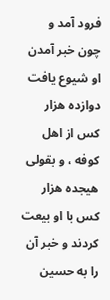فرود آمد و چون خبر آمدن او شيوع يافت دوازده هزار كس از اهل كوفه ، و بقولى هيجده هزار كس با او بيعت كردند و خبر آن را به حسين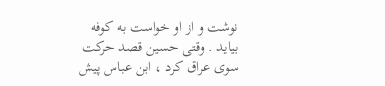نوشت و از او خواست به كوفه بيايد . وقتى حسين قصد حركت سوى عراق كرد ، ابن عباس پيش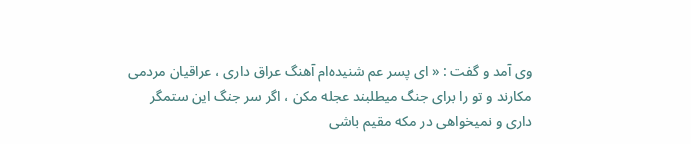وى آمد و گفت : « اى پسر عم شنيده‌ام آهنگ عراق دارى ، عراقيان مردمى مكارند و تو را براى جنگ ميطلبند عجله مكن ، اگر سر جنگ اين ستمگر دارى و نميخواهى در مكه مقيم باشى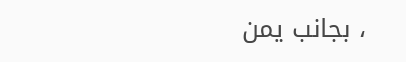، بجانب يمن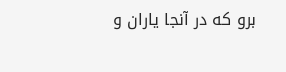برو كه در آنجا ياران و